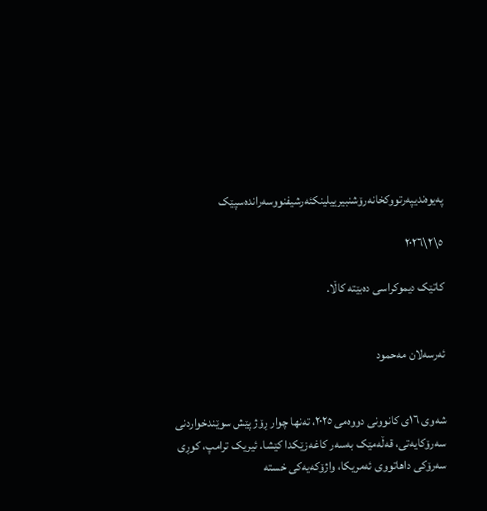په‌یوه‌ندیپه‌رتووکخانه‌رۆشنبیرییلینکئه‌رشیفنووسه‌رانده‌سپێک

٥\٢\٢٠٢٦

کاتێک دیموکراسی دەبێتە کاڵا.


ئەرسەلان مەحمود


شەوی ١٦ی کانوونی دووەمی ٢٠٢٥، تەنها چوار ڕۆژ پێش سوێندخواردنی سەرۆکایەتی، قەڵەمێک بەسەر کاغەزێکدا کێشا. ئیریک ترامپ، کوڕی سەرۆکی داهاتووی ئەمریکا، واژۆکەیەکی خستە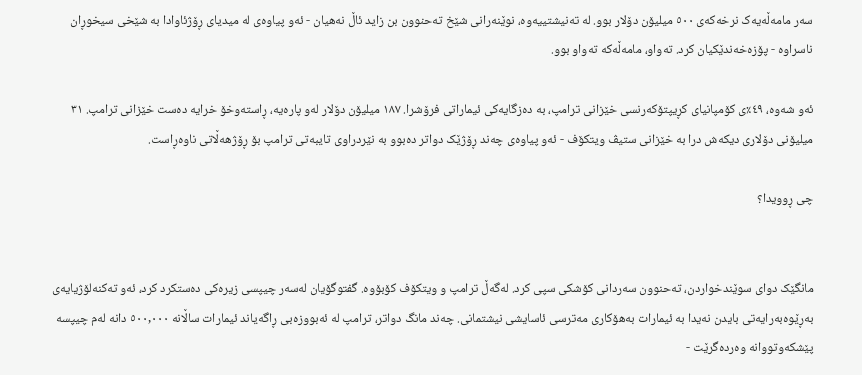سەر مامەڵەیەک نرخەکەی ٥٠٠ میلیۆن دۆلار بوو. لە تەنیشتییەوە، نوێنەرانی شێخ تەحنوون بن زاید ئاڵ نەهیان - ئەو پیاوەی لە میدیای ڕۆژئاوادا بە شێخی سیخوڕان ناسراوە - پۆزەخەندێکیان کرد. تەواو، مامەڵەکە تەواو بوو.

ئەو شەوە، ٤٩٪ی کۆمپانیای کڕیپتۆکەرنسی خێزانی ترامپ، بە دەزگایەکی ئیماراتی فرۆشرا. ١٨٧ میلیۆن دۆلار لەو پارەیە، ڕاستەوخۆ خرایە دەست خێزانی ترامپ. ٣١ میلیۆنی دۆلاری دیکەش درا بە خێزانی ستیڤ ویتکۆف - ئەو پیاوەی چەند ڕۆژێک دواتر دەبوو بە نێردراوی تایبەتی ترامپ بۆ ڕۆژهەڵاتی ناوەڕاست.

چی ڕوویدا؟


مانگێک دوای سوێندخواردن، تەحنوون سەردانی کۆشکی سپی کرد. لەگەڵ ترامپ و ویتکۆف کۆبۆوە. گفتوگۆیان لەسەر چیپسی زیرەکی دەستکرد کرد، ئەو تەکنەلۆژیایەی بەڕێوەبەرایەتی بایدن نەیدا بە ئیمارات بەهۆکاری مەترسی ئاسایشی نیشتمانی. چەند مانگ دواتر، ترامپ لە ئەبووزەبی ڕاگەیاند ئیمارات ساڵانە ٥٠٠,٠٠٠ دانە لەم چیپسە پێشکەوتووانە وەردەگرێت -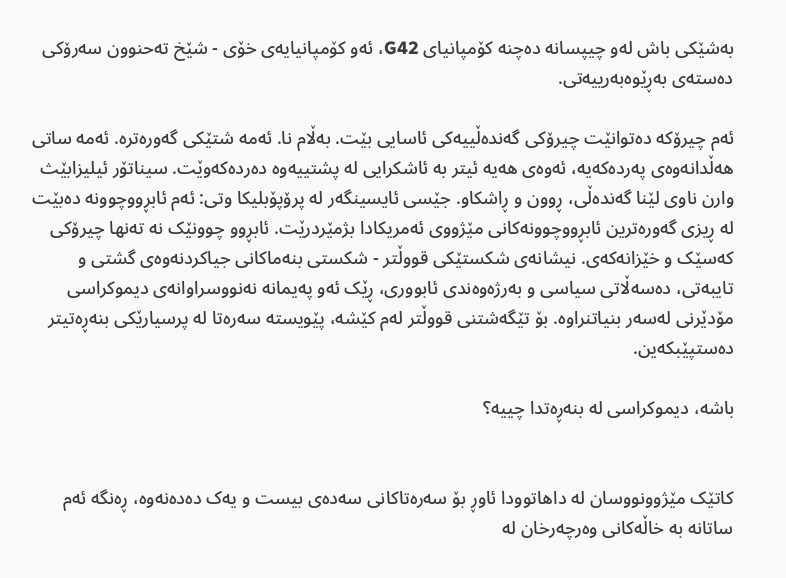بەشێکی باش لەو چیپسانە دەچنە کۆمپانیای G42، ئەو کۆمپانیایەی خۆی - شێخ تەحنوون سەرۆکی دەستەی بەڕێوەبەرییەتی.

ئەم چیرۆکە دەتوانێت چیرۆکی گەندەڵییەکی ئاسایی بێت. بەڵام نا. ئەمە شتێکی گەورەترە. ئەمە ساتی هەڵدانەوەی پەردەکەیە، ئەوەی هەیە ئیتر بە ئاشکرایی لە پشتییەوە دەردەکەوێت. سیناتۆر ئیلیزابێث وارن ناوی لێنا گەندەڵی، ڕوون و ڕاشکاو. جێسی ئایسینگەر لە پرۆپۆبلیکا وتی: ئەم ئابڕووچوونە دەبێت لە ڕیزی گەورەترین ئابڕووچوونەکانی مێژووی ئەمریکادا بژمێردرێت. ئابڕوو چوونێک نە تەنها چیرۆکی کەسێک و خێزانەکەی. نیشانەی شکستێکی قووڵتر - شکستی بنەماکانی جیاکردنەوەی گشتی و تایبەتی، دەسەڵاتی سیاسی و بەرژەوەندی ئابووری، ڕێک ئەو پەیمانە نەنووسراوانەی دیموکراسی مۆدێرنی لەسەر بنیاتنراوە. بۆ تێگەشتنی قووڵتر لەم کێشە، پێویستە سەرەتا لە پرسیارێکی بنەڕەتیتر دەستپێبکەین.

باشە، دیموکراسی لە بنەڕەتدا چییە؟


کاتێک مێژوونووسان لە داهاتوودا ئاوڕ بۆ سەرەتاکانی سەدەی بیست و یەک دەدەنەوە، ڕەنگە ئەم ساتانە بە خاڵەکانی وەرچەرخان لە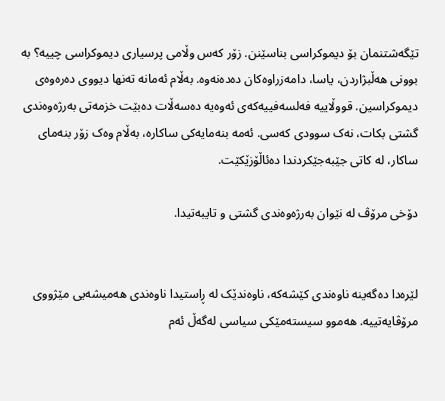تێگەشتنمان بۆ دیموکراسی بناسێنن. زۆر کەس وڵامی پرسیاری دیموکراسی چییە؟ بە بوونی هەڵبژاردن، یاسا، دامەزراوەکان دەدەنەوە. بەڵام ئەمانە تەنها دیووی دەرەوەی دیموکراسین. قووڵاییە فەلسەفییەکەی ئەوەیە دەسەڵات دەبێت خزمەتی بەرژەوەندی گشتی بکات، نەک سوودی کەسی. ئەمە بنەمایەکی ساکارە، بەڵام وەک زۆر بنەمای ساکار، لە کاتی جێبەجێکردندا دەئاڵۆزێکێت.

دۆخی مرۆڤ لە نێوان بەرژەوەندی گشتی و تایبەتیدا.


لێرەدا دەگەینە ناوەندی کێشەکە، ناوەندێک لە ڕاستیدا ناوەندی هەمیشەیی مێژووی مرۆڤایەتییە. هەموو سیستەمێکی سیاسی لەگەڵ ئەم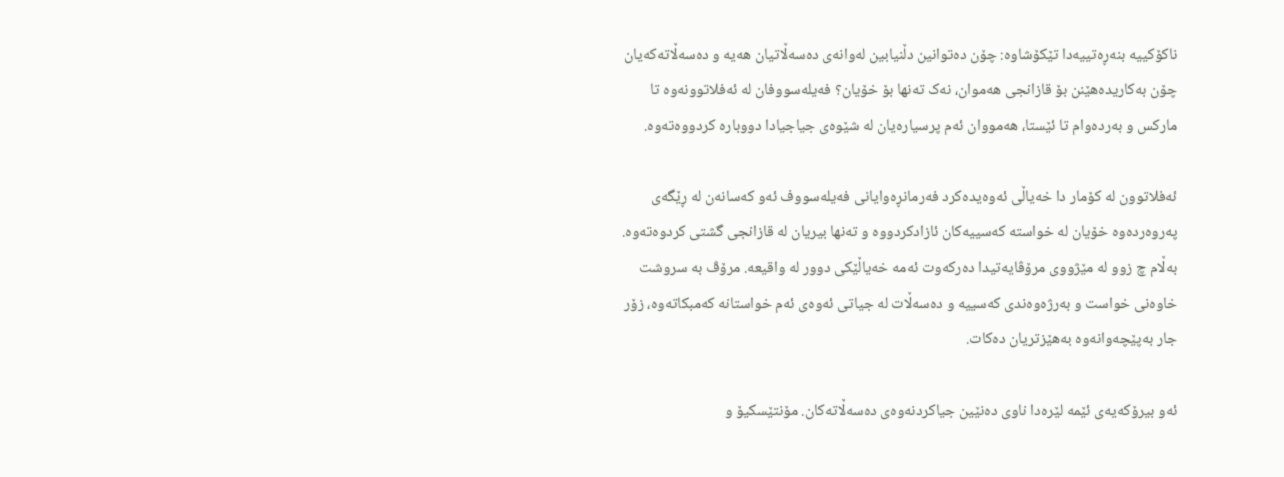ناکۆکییە بنەڕەتییەدا تێکۆشاوە: چۆن دەتوانین دڵنیابین لەوانەی دەسەڵاتیان هەیە و دەسەڵاتەکەیان چۆن بەکاریدەهێنن بۆ قازانجی هەموان، نەک تەنها بۆ خۆیان؟ فەیلەسووفان لە ئەفلاتوونەوە تا مارکس و بەردەوام تا ئێستا، هەمووان ئەم پرسیارەیان لە شێوەی جیاجیادا دووبارە کردووەتەوە.

ئەفلاتوون لە کۆمار دا خەیاڵی ئەوەیدەکرد فەرمانڕەوایانی فەیلەسووف ئەو کەسانەن لە ڕێگەی پەروەردەوە خۆیان لە خواستە کەسییەکان ئازادکردووە و تەنها بیریان لە قازانجی گشتی کردوەتەوە. بەڵام چ زوو لە مێژووی مرۆڤایەتیدا دەرکەوت ئەمە خەیاڵێکی دوور لە واقیعە. مرۆڤ بە سروشت خاوەنی خواست و بەرژەوەندی کەسییە و دەسەڵات لە جیاتی ئەوەی ئەم خواستانە کەمبکاتەوە، زۆر جار بەپێچەوانەوە بەهێزتریان دەکات.

ئەو بیرۆکەیەی ئێمە لێرەدا ناوی دەنێین جیاکردنەوەی دەسەڵاتەکان. مۆنتێسکیۆ و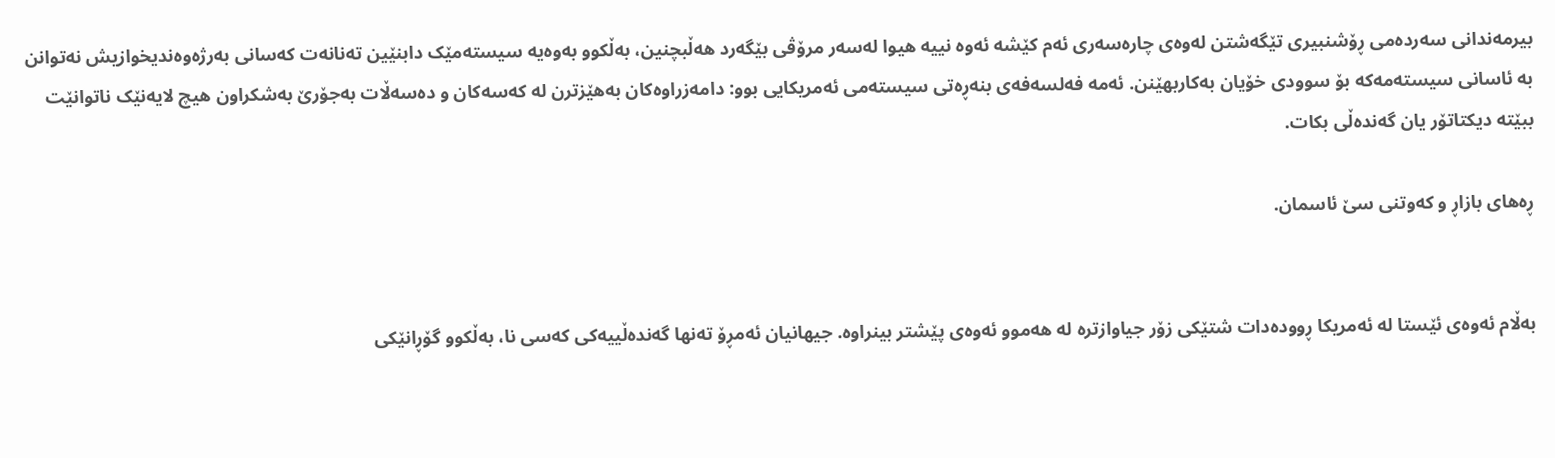بیرمەندانی سەردەمی ڕۆشنبیری تێگەشتن لەوەی چارەسەری ئەم کێشە ئەوە نییە هیوا لەسەر مرۆڤی بێگەرد هەڵبچنین، بەڵکوو بەوەیە سیستەمێک دابنێین تەنانەت کەسانی بەرژەوەندیخوازیش نەتوانن بە ئاسانی سیستەمەکە بۆ سوودی خۆیان بەکاربهێنن. ئەمە فەلسەفەی بنەڕەتی سیستەمی ئەمریکایی بوو: دامەزراوەکان بەهێزترن لە کەسەکان و دەسەڵات بەجۆرێ بەشکراون هیچ لایەنێک ناتوانێت ببێتە دیکتاتۆر یان گەندەڵی بکات.

ڕەهای بازاڕ و کەوتنی سێ ئاسمان.


بەڵام ئەوەی ئێستا لە ئەمریکا ڕوودەدات شتێکی زۆر جیاوازترە لە هەموو ئەوەی پێشتر بینراوە. جیهانیان ئەمڕۆ تەنها گەندەڵییەکی کەسی نا، بەڵکوو گۆڕانێکی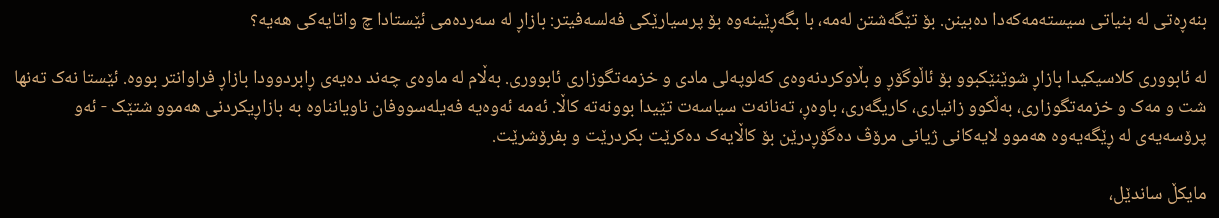بنەڕەتی لە بنیاتی سیستەمەکەدا دەبینن. بۆ تێگەشتن لەمە، با بگەڕێینەوە بۆ پرسیارێکی فەلسەفیتر: بازاڕ لە سەردەمی ئێستادا چ واتایەکی هەیە؟

لە ئابووری کلاسیکیدا بازاڕ شوێنێکبوو بۆ ئاڵوگۆڕ و بڵاوکردنەوەی کەلوپەلی مادی و خزمەتگوزاری ئابووری. بەڵام لە ماوەی چەند دەیەی ڕابردوودا بازاڕ فراوانتر بووە. ئێستا نەک تەنها شت و مەک و خزمەتگوزاری، بەڵکوو زانیاری، کاریگەری، باوەڕ، تەنانەت سیاسەت تێیدا بوونەتە کاڵا. ئەمە ئەوەیە فەیلەسووفان ناویانناوە بە بازاڕیکردنی هەموو شتێک - ئەو پرۆسەیەی لە ڕێگەیەوە هەموو لایەکانی ژیانی مرۆڤ دەگۆڕدرێن بۆ کاڵایەک دەکرێت بکردرێت و بفرۆشرێت.

مایکڵ ساندێل،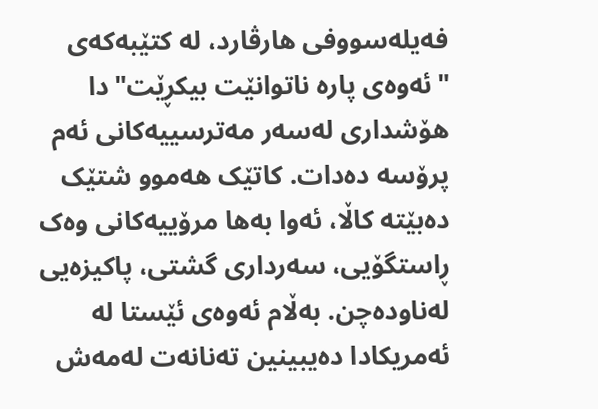فەیلەسووفی هارڤارد، لە کتێبەکەی "ئەوەی پارە ناتوانێت بیکڕێت"دا هۆشداری لەسەر مەترسییەکانی ئەم پرۆسە دەدات. کاتێک هەموو شتێک دەبێتە کاڵا، ئەوا بەها مرۆییەکانی وەک ڕاستگۆیی، سەرداری گشتی، پاکیزەیی لەناودەچن. بەڵام ئەوەی ئێستا لە ئەمریکادا دەیبینین تەنانەت لەمەش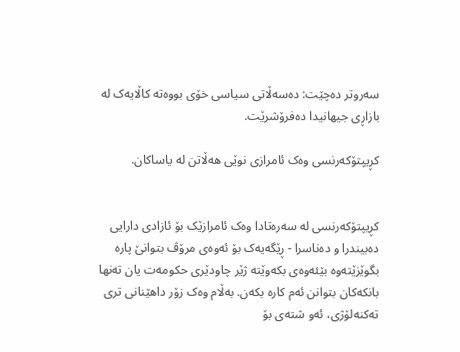سەروتر دەچێت: دەسەڵاتی سیاسی خۆی بووەتە کاڵایەک لە بازاڕی جیهانیدا دەفرۆشرێت.

کڕیپتۆکەرنسی وەک ئامرازی نوێی هەڵاتن لە یاساکان.


کڕیپتۆکەرنسی لە سەرەتادا وەک ئامرازێک بۆ ئازادی دارایی دەبیندرا و دەناسرا - ڕێگەیەک بۆ ئەوەی مرۆڤ بتوانێ پارە بگوێزێتەوە بێئەوەی بکەوێتە ژێر چاودێری حکومەت یان تەنها بانکەکان بتوانن ئەم کارە بکەن. بەڵام وەک زۆر داهێنانی تری تەکنەلۆژی، ئەو شتەی بۆ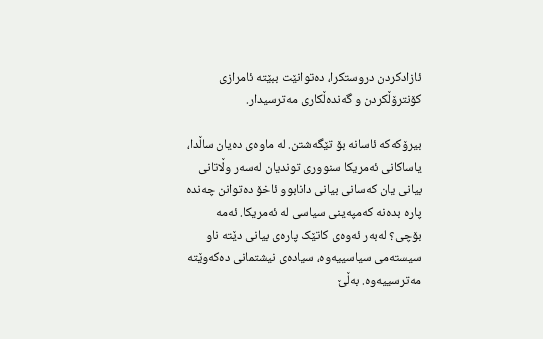ئازادکردن دروستکرا، دەتوانێت ببێتە ئامرازی کۆنترۆڵکردن و گەندەڵکاری مەترسیدار.

بیرۆکەکە ئاسانە بۆ تێگەشتن. لە ماوەی دەیان ساڵدا، یاساکانی ئەمریکا سنووری توندیان لەسەر وڵاتانی بیانی یان کەسانی بیانی دانابوو ئاخۆ دەتوانن چەندە پارە بدەنە کەمپەینی سیاسی لە ئەمریکا. ئەمە بۆچی؟ لەبەر ئەوەی کاتێک پارەی بیانی دێتە ناو سیستەمی سیاسییەوە، سیادەی نیشتمانی دەکەوێتە مەترسییەوە. بەڵێ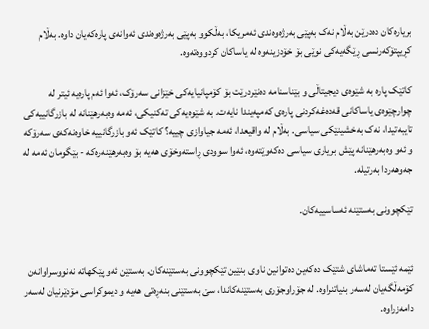بریارەکان دەدرێن بەڵام نەک بەپێی بەرژەوەندی ئەمریکا، بەڵکوو بەپێی بەرژەوەندی ئەوانەی پارەکەیان داوە. بەڵام کڕیپتۆکەرنسی ڕێگەیەکی نوێی بۆ خۆدزینەوە لە یاساکان کردووەتەوە.

کاتێک پارە بە شێوەی دیجیتاڵی و بێناسنامە دەنێردرێت بۆ کۆمپانیایەکی خێزانی سەرۆک، ئەوا ئەم پارەیە ئیتر لە چوارچێوەی یاساکانی قەدەغەکردنی پارەی کەمپەیندا نایەت. بە شێوەیەکی تەکنیکی، ئەمە وەبەرهێنانە لە بازرگانییەکی تایبەتیدا، نەک بەخشینێکی سیاسی. بەڵام لە واقیعدا، ئەمە جیاوازی چییە؟ کاتێک ئەو بازرگانییە خاوەنەکەی سەرۆکە و ئەو وەبەرهێنانە پێش بریاری سیاسی دەکەوێتەوە، ئەوا سوودی ڕاستەوخۆی هەیە بۆ وەبەرهێنەرەکە - بێگومان ئەمە لە جەوهەردا بەرتیلە.

تێکچوونی بەستێنە ئەساسییەکان.


ئێمە ئێستا تەماشای شتێک دەکەین دەتوانین ناوی بنێین تێکچوونی بەستێنەکان. بەستێن ئەو پێکهاتە نەنووسراوانەن کۆمەڵگەیان لەسەر بنیاتنراوە. لە جۆراوجۆری بەستێنەکاندا، سێ بەستێنی بنەڕەتی هەیە و دیموکراسی مۆدێرنیان لەسەر دامەزراوە.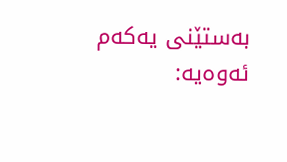بەستێنی یەکەم ئەوەیە: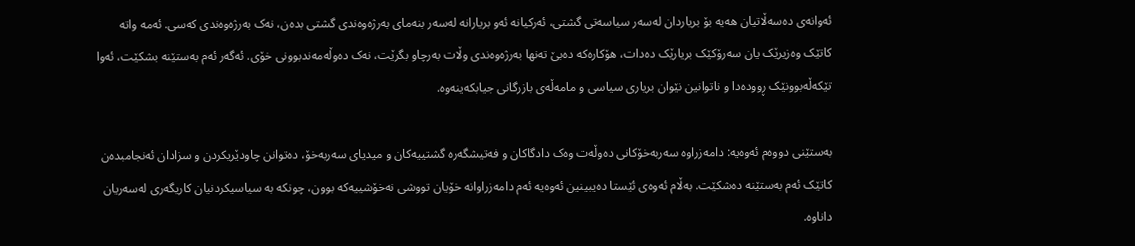ئەوانەی دەسەڵاتیان هەیە بۆ بریاردان لەسەر سیاسەتی گشتی، ئەرکیانە ئەو بریارانە لەسەر بنەمای بەرژەوەندی گشتی بدەن، نەک بەرژەوەندی کەسی. ئەمە واتە کاتێک وەزیرێک یان سەرۆکێک بریارێک دەدات، هۆکارەکە دەبێ تەنها بەرژەوەندی وڵات بەرچاو بگرێت، نەک دەوڵەمەندبوونی خۆی. ئەگەر ئەم بەستێنە بشکێت، ئەوا تێکەڵەبوونێک ڕوودەدا و ناتوانین نێوان بریاری سیاسی و مامەڵەی بازرگانی جیابکەینەوە.

بەستێنی دووەم ئەوەیە: دامەزراوە سەربەخۆکانی دەوڵەت وەک دادگاکان و فەتیشگەرە گشتییەکان و میدیای سەربەخۆ، دەتوانن چاودێریکردن و سزادان ئەنجامبدەن کاتێک ئەم بەستێنە دەشکێت. بەڵام ئەوەی ئێستا دەیبینین ئەوەیە ئەم دامەزراوانە خۆیان تووشی نەخۆشییەکە بوون، چونکە بە سیاسیکردنیان کاریگەری لەسەریان داناوە.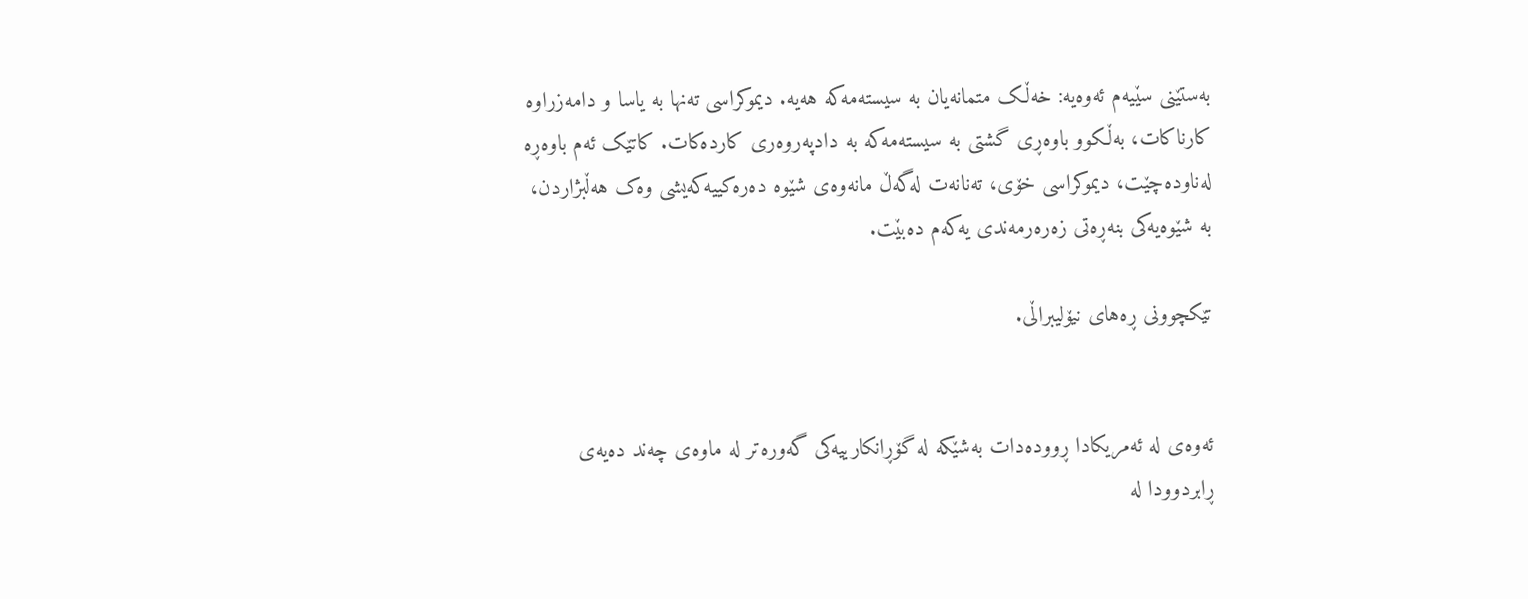بەستێنی سێیەم ئەوەیە: خەڵک متمانەیان بە سیستەمەکە هەیە. دیموکراسی تەنها بە یاسا و دامەزراوە کارناکات، بەڵکوو باوەڕی گشتی بە سیستەمەکە بە دادپەروەری کاردەکات. کاتێک ئەم باوەڕە لەناودەچێت، دیموکراسی خۆی، تەنانەت لەگەڵ مانەوەی شێوە دەرەکییەکەیشی وەک هەڵبژاردن، بە شێوەیەکی بنەڕەتی زەرەرمەندی یەکەم دەبێت.

تێکچوونی ڕەهای نیۆلیبراڵی.


ئەوەی لە ئەمریکادا ڕوودەدات بەشێکە لە گۆڕانکارییەکی گەورەتر لە ماوەی چەند دەیەی ڕابردوودا لە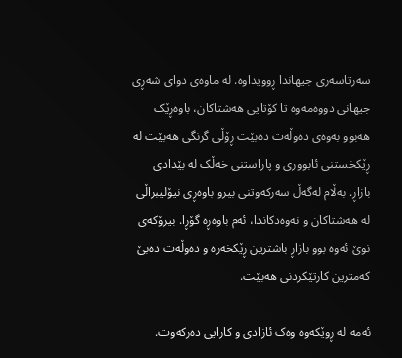سەرتاسەری جیهاندا ڕوویداوە. لە ماوەی دوای شەڕی جیهانی دووەمەوە تا کۆتایی هەشتاکان، باوەڕێک هەبوو بەوەی دەوڵەت دەبێت ڕۆڵی گرنگی هەبێت لە ڕێکخستنی ئابووری و پاراستنی خەڵک لە بێدادی بازاڕ. بەڵام لەگەڵ سەرکەوتنی بیرو باوەڕی نیۆلیبراڵی لە هەشتاکان و نەوەدکاندا، ئەم باوەڕە گۆڕا. بیرۆکەی نوێ ئەوە بوو بازاڕ باشترین ڕێکخەرە و دەوڵەت دەبێ کەمترین کارتێکردنی هەبێت.

ئەمە لە ڕوێکەوە وەک ئازادی و کارایی دەرکەوت.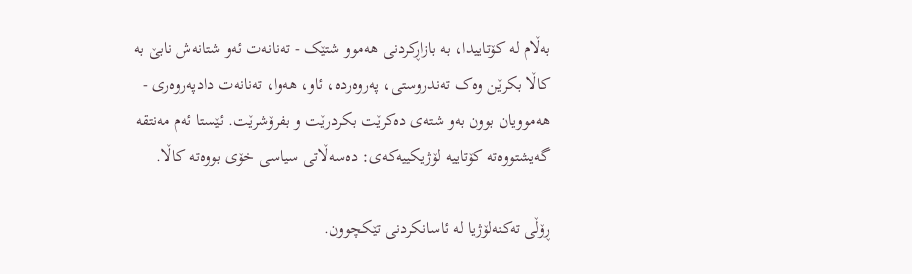بەڵام لە کۆتاییدا، بە بازاڕکردنی هەموو شتێک - تەنانەت ئەو شتانەش نابێ بە کاڵا بکرێن وەک تەندروستی، پەروەردە، ئاو، هەوا، تەنانەت دادپەروەری - هەموویان بوون بەو شتەی دەکرێت بکردرێت و بفرۆشرێت. ئێستا ئەم مەنتقە گەیشتووەتە کۆتاییە لۆژیکییەکەی: دەسەڵاتی سیاسی خۆی بووەتە کاڵا.

ڕۆڵی تەکنەلۆژیا لە ئاسانکردنی تێکچوون.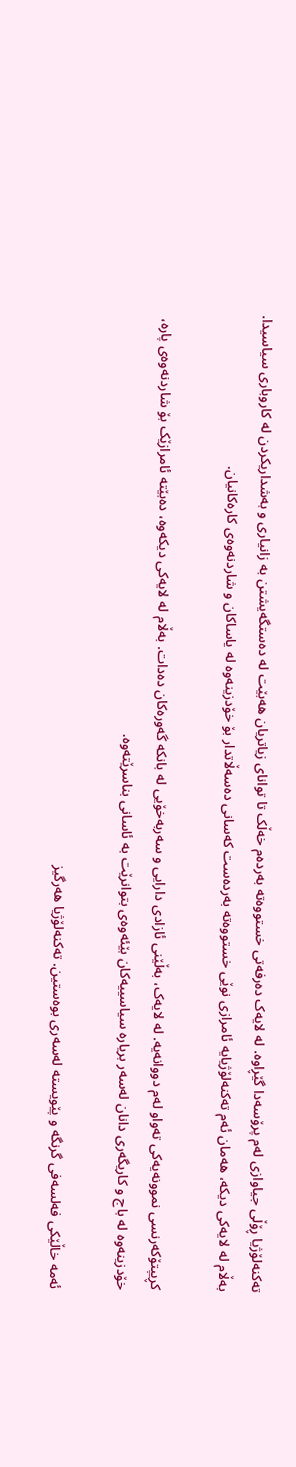تەکنەلۆژیا ڕۆڵی جیاوازی لەم پرۆسەدا گێڕاوە. لە لایەک دەرفەتی خستووەتە بەردەم خەڵک تا توانای زیاتریان هەبێت لە دەستگەیشتن بە زانیاری و بەشداریکردن لە کاروباری سیاسیدا. بەڵام لە لایەکی دیکە، هەمان ئەم تەکنەلۆژیایە ئامرازی نوێی خستووەتە بەردەست کەسانی دەسەڵاتدار بۆ خۆدزینەوە لە یاساکان و شاردنەوەی کارەکانیان.

کڕیپتۆکەرنسی نموونەیەکی تەواو لەم دووانەیە. لە لایەک، بەڵێنی ئازادی دارایی و سەربەخۆیی لە بانکە گەورەکان دەدات. بەڵام لە لایەکی دیکەوە، دەبێتە ئامرازێک بۆ شاردنەوەی پارە، خۆدزینەوە لە باج و کاریگەری دانان لەسەر بریارە سیاسییەکان بێئەوەی بتوانرێت بە ئاسانی بناسرێتەوە.

ئەمە خاڵێکی فەلسەفی گرنگە و پێویستە لەسەری بوەستین. تەکنەلۆژیا هەرگیز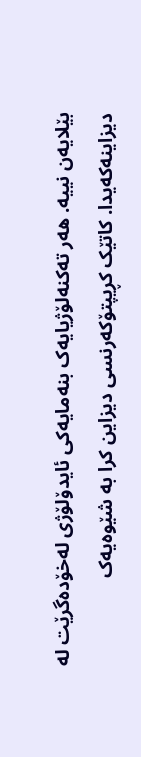بێلایەن نییە. هەر تەکنەلۆژیایەک بنەمایەکی ئایدۆلۆژی لەخۆدەگرێت لە دیزاینەکەیدا. کاتێک کڕیپتۆکەرنسی دیزاین کرا بە شێوەیەک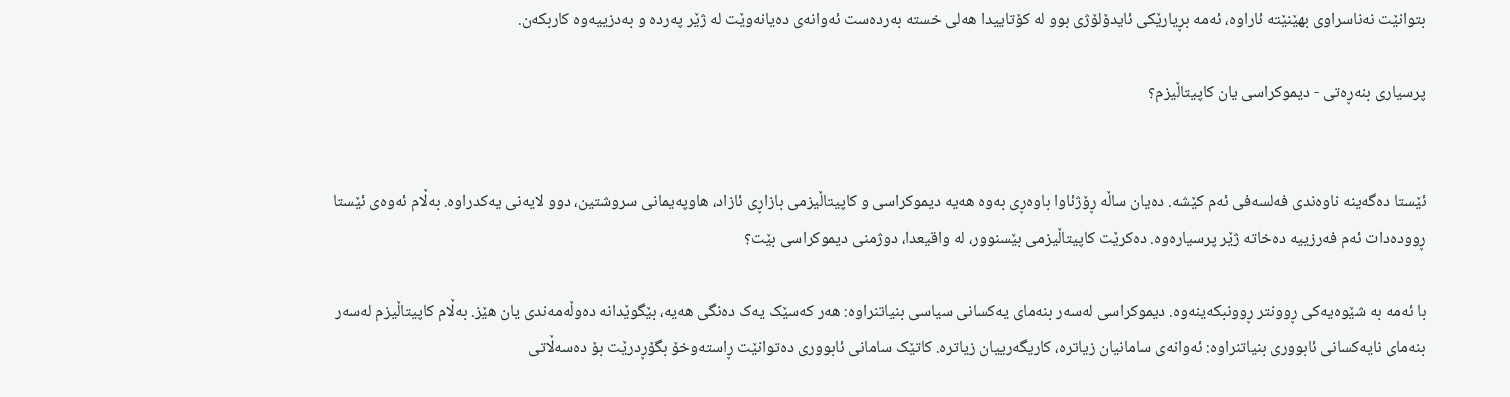بتوانێت نەناسراوی بهێنێتە ئاراوە، ئەمە بڕیارێکی ئایدۆلۆژی بوو لە کۆتاییدا هەلی خستە بەردەست ئەوانەی دەیانەوێت لە ژێر پەردە و بەدزییەوە کاربکەن.

پرسیاری بنەڕەتی - دیموکراسی یان کاپیتاڵیزم؟


ئێستا دەگەینە ناوەندی فەلسەفی ئەم کێشە. دەیان ساڵە ڕۆژئاوا باوەڕی بەوە هەیە دیموکراسی و کاپیتاڵیزمی بازاڕی ئازاد، هاوپەیمانی سروشتین، دوو لایەنی یەکدراوە. بەڵام ئەوەی ئێستا ڕوودەدات ئەم فەرزییە دەخاتە ژێر پرسیارەوە. دەکرێت کاپیتاڵیزمی بێسنوور، لە واقیعدا، دوژمنی دیموکراسی بێت؟

با ئەمە بە شێوەیەکی ڕوونتر ڕوونبکەینەوە. دیموکراسی لەسەر بنەمای یەکسانی سیاسی بنیاتنراوە: هەر کەسێک یەک دەنگی هەیە، بێگوێدانە دەوڵەمەندی یان هێز. بەڵام کاپیتاڵیزم لەسەر بنەمای نایەکسانی ئابووری بنیاتنراوە: ئەوانەی سامانیان زیاترە، کاریگەرییان زیاترە. کاتێک سامانی ئابووری دەتوانێت ڕاستەوخۆ بگۆڕدرێت بۆ دەسەڵاتی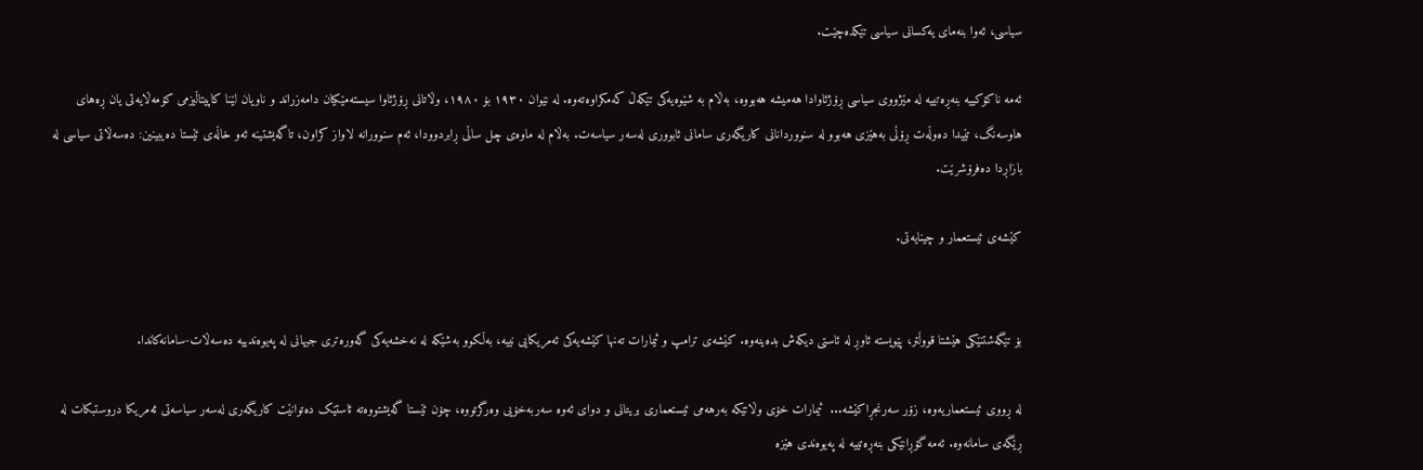سیاسی، ئەوا بنەمای یەکسانی سیاسی تێکدەچێت.

ئەمە ناکۆکییە بنەڕەتییە لە مێژووی سیاسی ڕۆژئاوادا هەمیشە هەبووە، بەڵام بە شێوەیەکی تێکەڵ کەمکراوەتەوە. لە نێوان ١٩٣٠ بۆ ١٩٨٠، وڵاتانی ڕۆژئاوا سیستەمێکیان دامەزراند و ناویان لێنا کاپیتاڵیزمی کۆمەڵایەتی یان ڕەهای هاوسەنگ، تێیدا دەوڵەت ڕۆڵی بەهێزی هەبوو لە سنووردانانی کاریگەری سامانی ئابووری لەسەر سیاسەت. بەڵام لە ماوەی چل ساڵی ڕابردوودا، ئەم سنوورانە لاواز کراون، تاگەیشتینە ئەو خاڵەی ئێستا دەیبینین: دەسەڵاتی سیاسی لە بازاڕدا دەفرۆشرێت.

کێشەی ئیستعمار و چینایەتی.


بۆ تێگەشتنێکی هێشتا قووڵتر، پێویستە ئاوڕ لە ئاستی دیکەش بدەینەوە. کێشەی ترامپ و ئیمارات تەنها کێشەیەکی ئەمریکایی نییە، بەڵکوو بەشێکە لە نەخشەیەکی گەورەتری جیهانی لە پەیوەندییە دەسەڵات-سامانەکاندا.

لە ڕووی ئیستعماریەوە، زۆر سەرنجڕاکێشە...  ئیمارات خۆی وڵاتێکە بەرهەمی ئیستعماری بریتانی و دوای ئەوە سەربەخۆیی وەرگرتووە، چۆن ئێستا گەیشتووەتە ئاستێک دەتوانێت کاریگەری لەسەر سیاسەتی ئەمریکا دروستبکات لە ڕێگەی سامانەوە. ئەمە گۆڕانێکی بنەڕەتییە لە پەیوەندی هێزە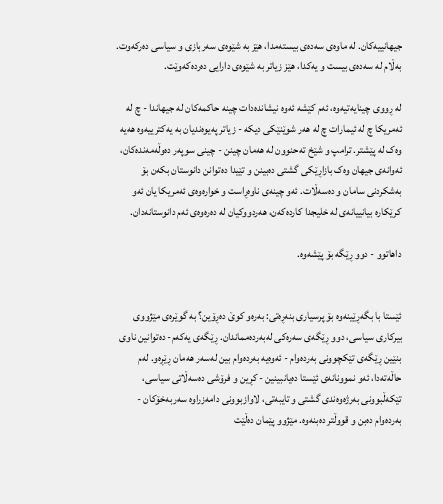جیهانییەکان. لە ماوەی سەدەی بیستەمدا، هێز بە شێوەی سەربازی و سیاسی دەرکەوت. بەڵام لە سەدەی بیست و یەکدا، هێز زیاتر بە شێوەی دارایی دەردەکەوێت.

لە ڕووی چینایەتیەوە، ئەم کێشە ئەوە نیشاندەدات چینە حاکمەکان لە جیهاندا - چ لە ئەمریکا چ لە ئیمارات چ لە هەر شوێنێکی دیکە - زیاتر پەیوەندیان بە یەکترییەوە هەیە وەک لە پێشتر. ترامپ و شێخ تەحنوون لە هەمان چینن - چینی سوپەر دەوڵەمەندەکان، ئەوانەی جیهان وەک بازاڕێکی گشتی دەبینن و تێیدا دەتوانن دانوستان بکەن بۆ بەشکردنی سامان و دەسەڵات. ئەو چینەی ناوەڕاست و خوارەوەی ئەمریکا یان ئەو کرێکارە بیانییانەی لە خلیجدا کاردەکەن، هەردووکیان لە دەرەوەی ئەم دانوستانەدان.

داهاتوو - دوو ڕێگە بۆ پێشەوە.


ئێستا با بگەڕێینەوە بۆ پرسیاری بنەڕەتی: بەرەو کوێ دەڕۆین؟ بە گوێرەی مێژووی بیرکاری سیاسی، دوو ڕێگەی سەرەکی لەبەردەمماندان. ڕێگەی یەکەم- دەتوانین ناوی بنێین ڕێگەی تێکچوونی بەردەوام - ئەوەیە بەردەوام بین لەسەر هەمان ڕێڕەو. لەم حاڵەتەدا، ئەو نموونانەی ئێستا دەیانبینین - کڕین و فرۆشی دەسەڵاتی سیاسی، تێکەڵبوونی بەرژەوەندی گشتی و تایبەتی، لاوازبوونی دامەزراوە سەربەخۆکان - بەردەوام دەبن و قووڵتر دەبنەوە. مێژوو پێمان دەڵێت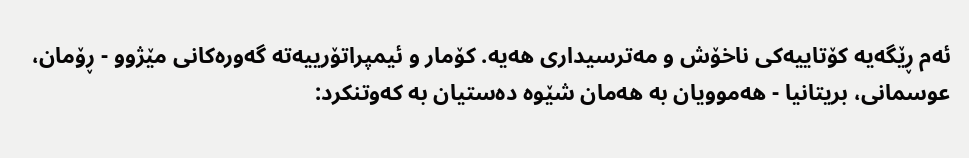ئەم ڕێگەیە کۆتاییەکی ناخۆش و مەترسیداری هەیە. کۆمار و ئیمپراتۆرییەتە گەورەکانی مێژوو - ڕۆمان، عوسمانی، بریتانیا - هەموویان بە هەمان شێوە دەستیان بە کەوتنکرد: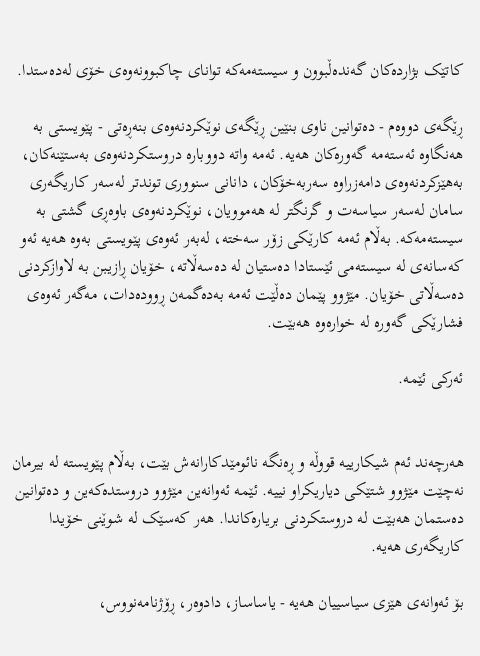کاتێک بژاردەکان گەندەڵبوون و سیستەمەکە توانای چاکبوونەوەی خۆی لەدەستدا.

ڕێگەی دووەم - دەتوانین ناوی بنێین ڕێگەی نوێکردنەوەی بنەڕەتی - پێویستی بە هەنگاوە ئەستەمە گەورەکان هەیە. ئەمە واتە دووبارە دروستکردنەوەی بەستێنەکان، بەهێزکردنەوەی دامەزراوە سەربەخۆکان، دانانی سنووری توندتر لەسەر کاریگەری سامان لەسەر سیاسەت و گرنگتر لە هەموویان، نوێکردنەوەی باوەڕی گشتی بە سیستەمەکە. بەڵام ئەمە کارێکی زۆر سەختە، لەبەر ئەوەی پێویستی بەوە هەیە ئەو کەسانەی لە سیستەمی ئێستادا دەستیان لە دەسەڵاتە، خۆیان ڕازیبن بە لاوازکردنی دەسەڵاتی خۆیان. مێژوو پێمان دەڵێت ئەمە بەدەگمەن ڕوودەدات، مەگەر ئەوەی فشارێکی گەورە لە خوارەوە هەبێت.

ئەرکی ئێمە.


هەرچەند ئەم شیکارییە قووڵە و ڕەنگە نائومێدکارانەش بێت، بەڵام پێویستە لە بیرمان نەچێت مێژوو شتێکی دیاریکراو نییە. ئێمە ئەوانەین مێژوو دروستدەکەین و دەتوانین دەستمان هەبێت لە دروستکردنی بریارەکاندا. هەر کەسێک لە شوێنی خۆیدا کاریگەری هەیە.

بۆ ئەوانەی هێزی سیاسییان هەیە - یاساساز، دادوەر، ڕۆژنامەنووس،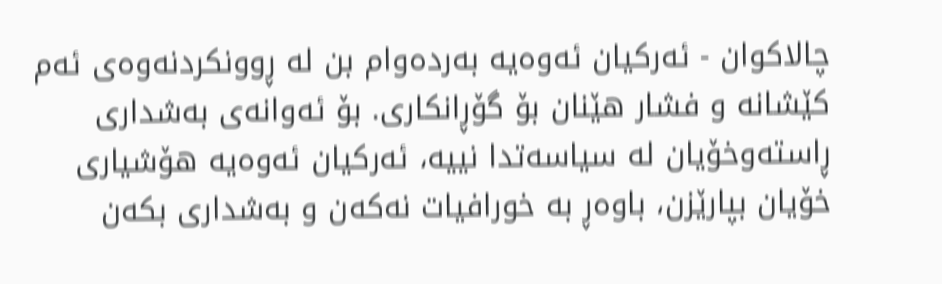چالاکوان - ئەرکیان ئەوەیە بەردەوام بن لە ڕوونکردنەوەی ئەم کێشانە و فشار هێنان بۆ گۆڕانکاری. بۆ ئەوانەی بەشداری ڕاستەوخۆیان لە سیاسەتدا نییە، ئەرکیان ئەوەیە هۆشیاری خۆیان بپارێزن، باوەڕ بە خورافیات نەکەن و بەشداری بکەن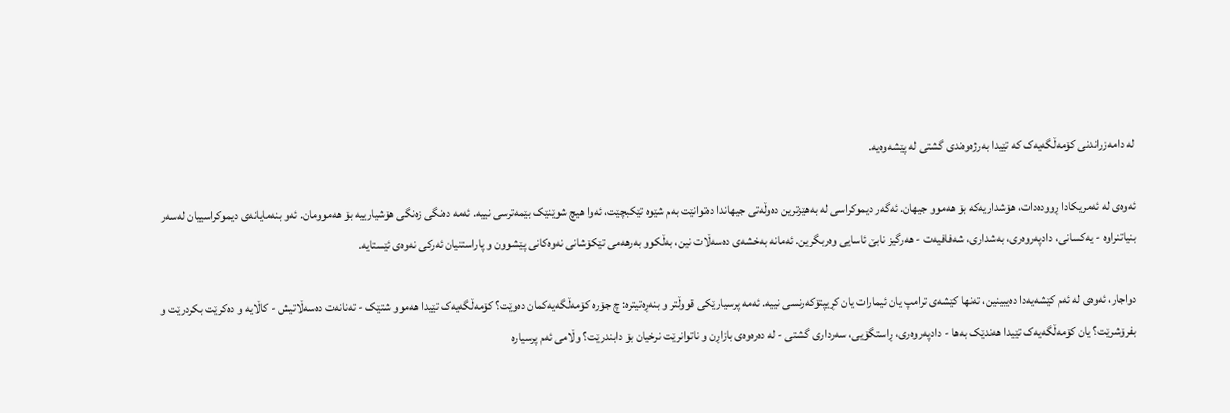لە دامەزراندنی کۆمەڵگەیەک کە تێیدا بەرژەوەندی گشتی لە پێشەوەیە.

ئەوەی لە ئەمریکادا ڕوودەدات، هۆشداریەکە بۆ هەموو جیهان. ئەگەر دیموکراسی لە بەهێزترین دەوڵەتی جیهاندا دەتوانێت بەم شێوە تێکبچێت، ئەوا هیچ شوێنێک بێمەترسی نییە. ئەمە دەنگی زەنگی هۆشیارییە بۆ هەموومان. ئەو بنەمایانەی دیموکراسییان لەسەر بنیاتنراوە - یەکسانی، دادپەروەری، بەشداری، شەفافیەت - هەرگیز نابێ ئاسایی وەربگرین. ئەمانە بەخشەی دەسەڵات نین، بەڵکوو بەرهەمی تێکۆشانی نەوەکانی پێشوون و پاراستنیان ئەرکی نەوەی ئێستایە.

دواجار، ئەوەی لە ئەم کێشەیەدا دەیبینین، تەنها کێشەی ترامپ یان ئیمارات یان کڕیپتۆکەرنسی نییە. ئەمە پرسیارێکی قووڵتر و بنەڕەتیترە: چ جۆرە کۆمەڵگەیەکمان دەوێت؟ کۆمەڵگەیەک تێیدا هەموو شتێک - تەنانەت دەسەڵاتیش - کاڵایە و دەکرێت بکردرێت و بفرۆشرێت؟ یان کۆمەڵگەیەک تێیدا هەندێک بەها - دادپەروەری، ڕاستگۆیی، سەرداری گشتی - لە دەرەوەی بازاڕن و ناتوانرێت نرخیان بۆ دابندرێت؟ وڵامی ئەم پرسیارە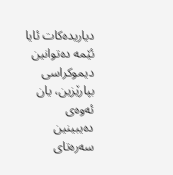دیاریدەکات ئایا ئێمە دەتوانین دیموکراسی بپارێزین، یان ئەوەی دەیبینین سەرەتای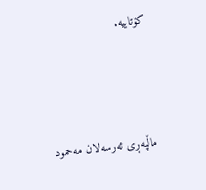کۆتاییە.



ماڵپه‌ڕی ئه‌رسه‌لان مه‌حمود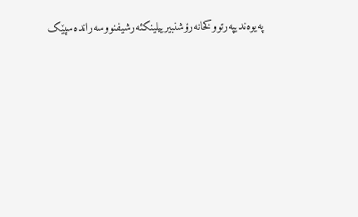په‌یوه‌ندیپه‌رتووکخانه‌رۆشنبیرییلینکئه‌رشیفنووسه‌رانده‌سپێک